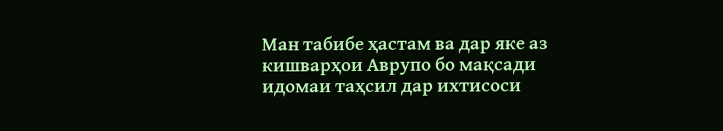Ман табибе ҳастам ва дар яке аз кишварҳои Аврупо бо мақсади идомаи таҳсил дар ихтисоси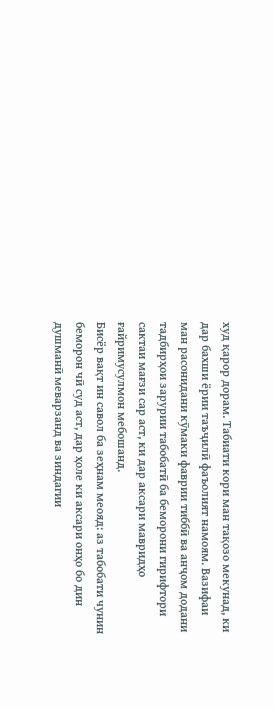худ қарор дорам. Табиати кори ман тақозо мекунад, ки дар бахши ёрии таъҷилӣ фаъолият намоям. Вазифаи ман расонидани кӯмаки фаврии тиббӣ ва анҷом додани тадбирҳои зарурии табобатӣ ба беморони гирифтори сактаи мағзи сар аст, ки дар аксари мавридҳо ғайримусулмон мебошанд.
Бисёр вақт ин савол ба зеҳнам меояд: аз табобати чунин беморон чӣ суд аст, дар ҳоле ки аксари онҳо бо дин душманӣ меварзанд ва зиндагии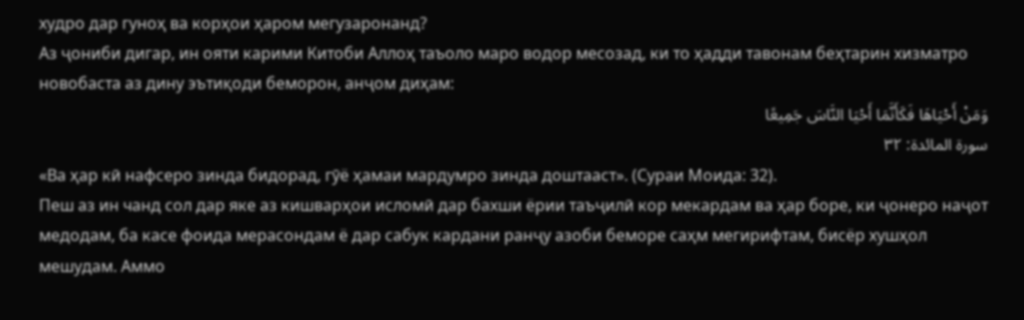худро дар гуноҳ ва корҳои ҳаром мегузаронанд?
Аз ҷониби дигар, ин ояти карими Китоби Аллоҳ таъоло маро водор месозад, ки то ҳадди тавонам беҳтарин хизматро новобаста аз дину эътиқоди беморон, анҷом диҳам:
وَمَنْ أَحْيَاهَا فَكَأَنَّمَا أَحْيَا النَّاسَ جَمِيعًا
سورة المائدة: ٣٢
«Ва ҳар кӣ нафсеро зинда бидорад, гӯё ҳамаи мардумро зинда доштааст». (Сураи Моида: 32).
Пеш аз ин чанд сол дар яке аз кишварҳои исломӣ дар бахши ёрии таъҷилӣ кор мекардам ва ҳар боре, ки ҷонеро наҷот медодам, ба касе фоида мерасондам ё дар сабук кардани ранҷу азоби беморе саҳм мегирифтам, бисёр хушҳол мешудам. Аммо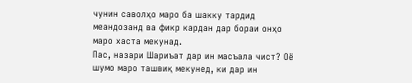чунин саволҳо маро ба шакку тардид меандозанд ва фикр кардан дар бораи онҳо маро хаста мекунад.
Пас, назари Шариъат дар ин масъала чист? Оё шумо маро ташвиқ мекунед, ки дар ин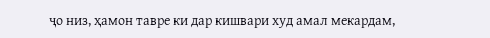ҷо низ, ҳамон тавре ки дар кишвари худ амал мекардам,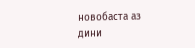новобаста аз дини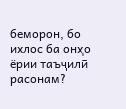беморон, бо ихлос ба онҳо ёрии таъҷилӣ расонам?